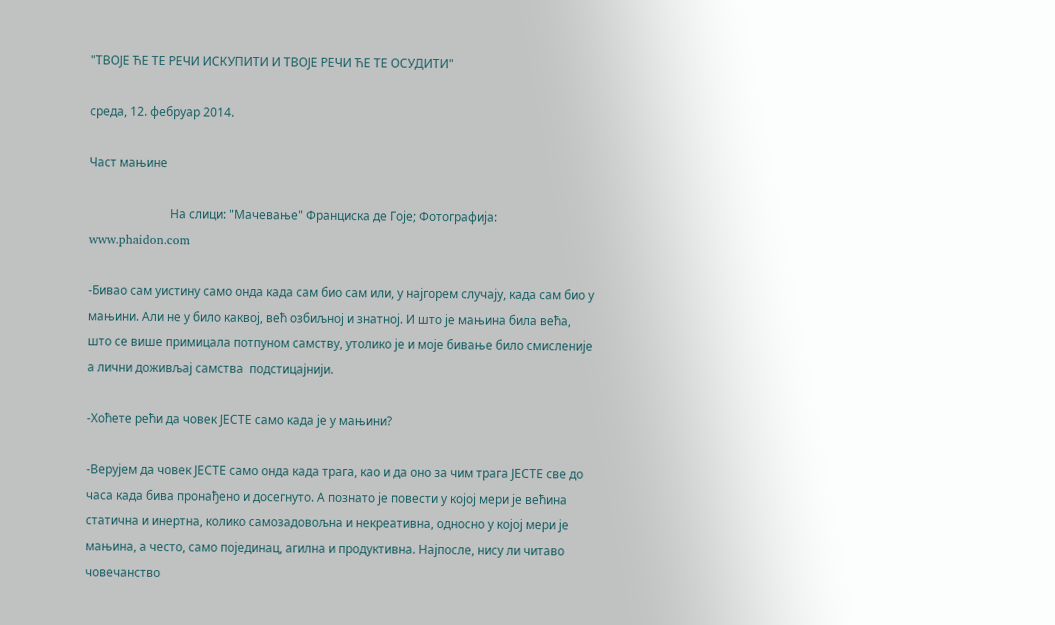"ТВОЈЕ ЋЕ ТЕ РЕЧИ ИСКУПИТИ И ТВОЈЕ РЕЧИ ЋЕ ТЕ ОСУДИТИ"

среда, 12. фебруар 2014.

Част мањине

                           На слици: "Мачевање" Франциска де Гоје; Фотографија: www.phaidon.com

-Бивао сам уистину само онда када сам био сам или, у најгорем случају, када сам био у мањини. Али не у било каквој, већ озбиљној и знатној. И што је мањина била већа, што се више примицала потпуном самству, утолико је и моје бивање било смисленије а лични доживљај самства  подстицајнији.

-Хоћете рећи да човек ЈЕСТЕ само када је у мањини?

-Верујем да човек ЈЕСТЕ само онда када трага, као и да оно за чим трага ЈЕСТЕ све до часа када бива пронађено и досегнуто. А познато је повести у којој мери је већина статична и инертна, колико самозадовољна и некреативна, односно у којој мери је мањина, а често, само појединац, агилна и продуктивна. Најпосле, нису ли читаво човечанство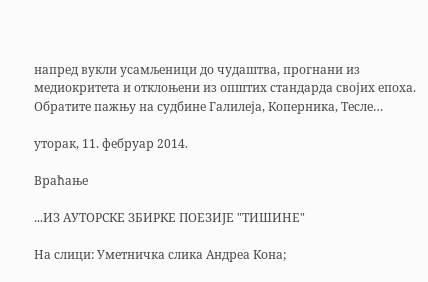напред вукли усамљеници до чудаштва, прогнани из медиокритета и отклоњени из општих стандарда својих епоха. Обратите пажњу на судбине Галилеја, Коперника, Тесле…

уторак, 11. фебруар 2014.

Враћање

...ИЗ АУТОРСКЕ ЗБИРКЕ ПОЕЗИЈЕ "ТИШИНЕ"

На слици: Уметничка слика Андреа Кона;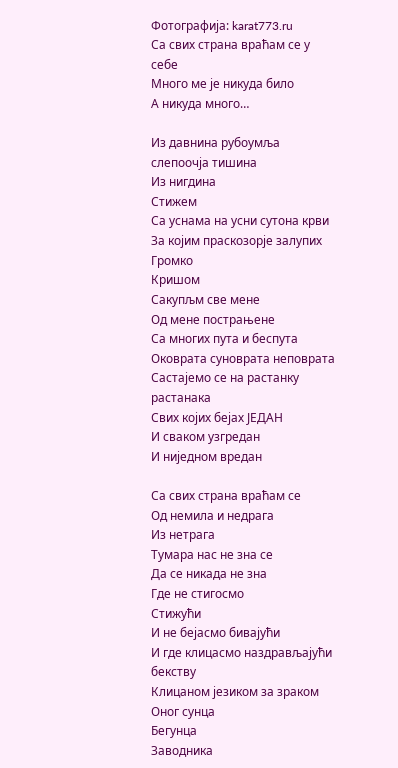Фотографија: karat773.ru
Са свих страна враћам се у себе
Много ме је никуда било
А никуда много…

Из давнина рубоумља слепоочја тишина
Из нигдина
Стижем
Са уснама на усни сутона крви
За којим праскозорје залупих
Громко
Кришом
Сакупљм све мене
Од мене пострањене
Са многих пута и беспута
Оковрата суноврата неповрата
Састајемо се на растанку растанака
Свих којих бејах ЈЕДАН
И сваком узгредан
И ниједном вредан

Са свих страна враћам се
Од немила и недрага
Из нетрага
Тумара нас не зна се
Да се никада не зна
Где не стигосмо
Стижући
И не бејасмо бивајући
И где клицасмо наздрављајући бекству
Клицаном језиком за зраком
Оног сунца
Бегунца
Заводника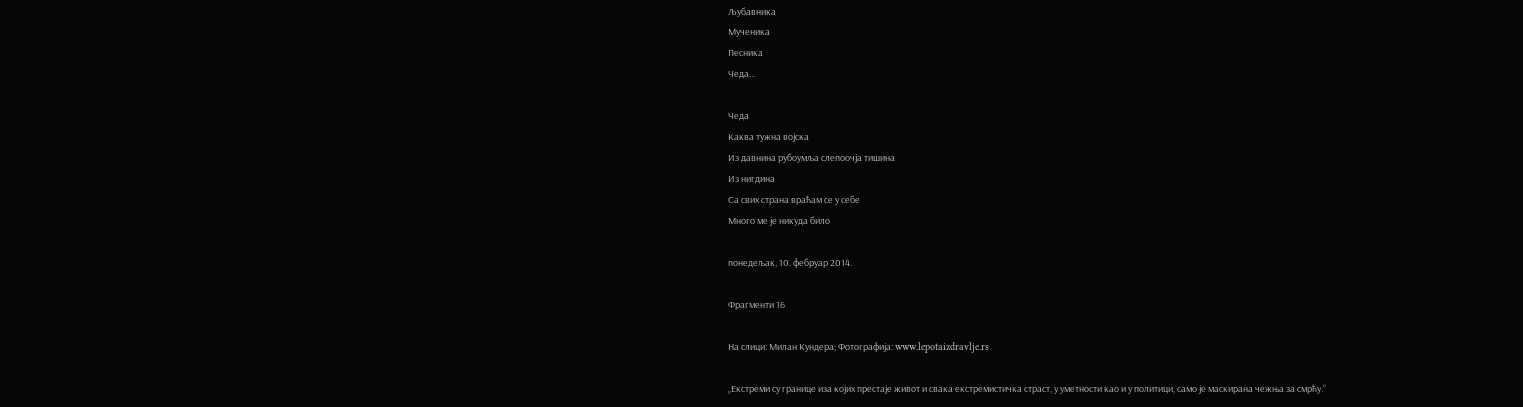Љубавника
Мученика
Песника
Чеда…

Чеда
Каква тужна војска
Из давнина рубоумља слепоочја тишина
Из нигдина
Са свих страна враћам се у себе
Много ме је никуда било

понедељак, 10. фебруар 2014.

Фрагменти 16

На слици: Милан Кундера; Фотографија: www.lepotaizdravlje.rs

„Екстреми су границе иза којих престаје живот и свака екстремистичка страст, у уметности као и у политици, само је маскирана чежња за смрћу.“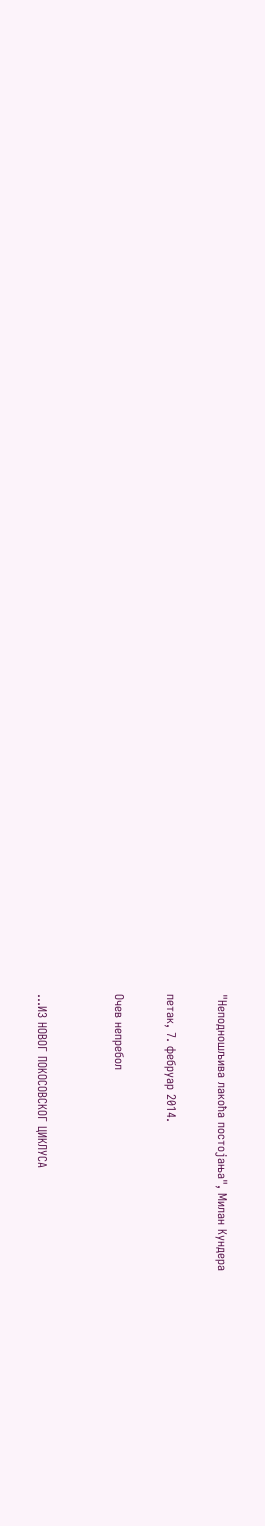"Неподношљива лакоћа постојања", Милан Кундера

петак, 7. фебруар 2014.

Очев непребол


...ИЗ НОВОГ ПОКОСОВСКОГ ЦИКЛУСА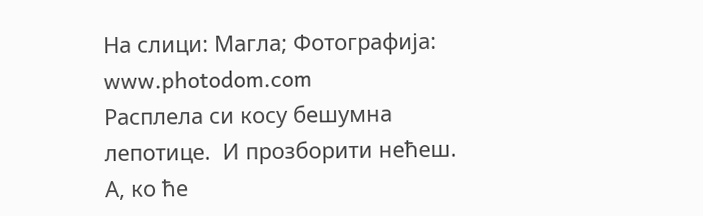На слици: Магла; Фотографија: www.photodom.com
Расплела си косу бешумна лепотице.  И прозборити нећеш.  А, ко ће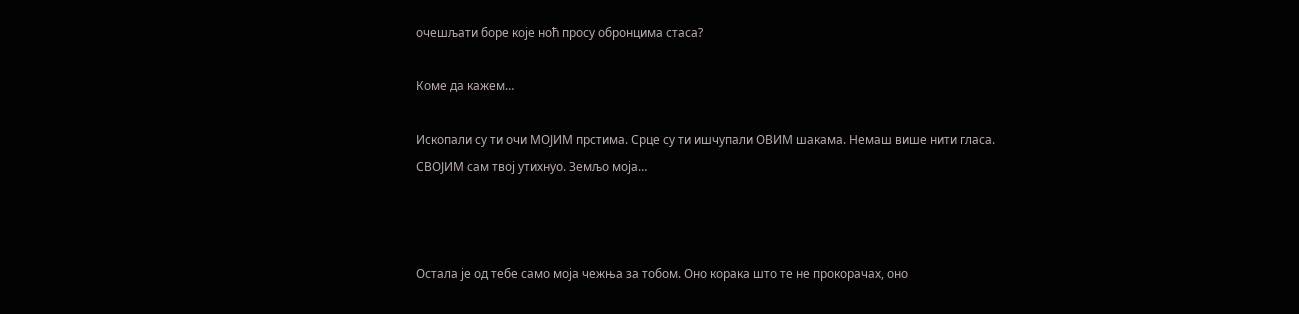очешљати боре које ноћ просу обронцима стаса?

Коме да кажем…

Ископали су ти очи МОЈИМ прстима. Срце су ти ишчупали ОВИМ шакама. Немаш више нити гласа. СВОЈИМ сам твој утихнуо. Земљо моја…



Остала је од тебе само моја чежња за тобом. Оно корака што те не прокорачах, оно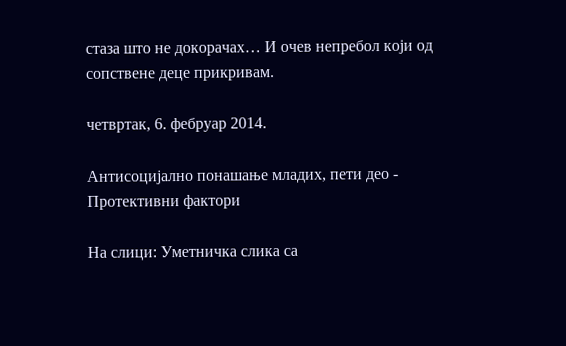стаза што не докорачах… И очев непребол који од сопствене деце прикривам.

четвртак, 6. фебруар 2014.

Антисоцијално понашање младих, пети део - Протективни фактори

На слици: Уметничка слика са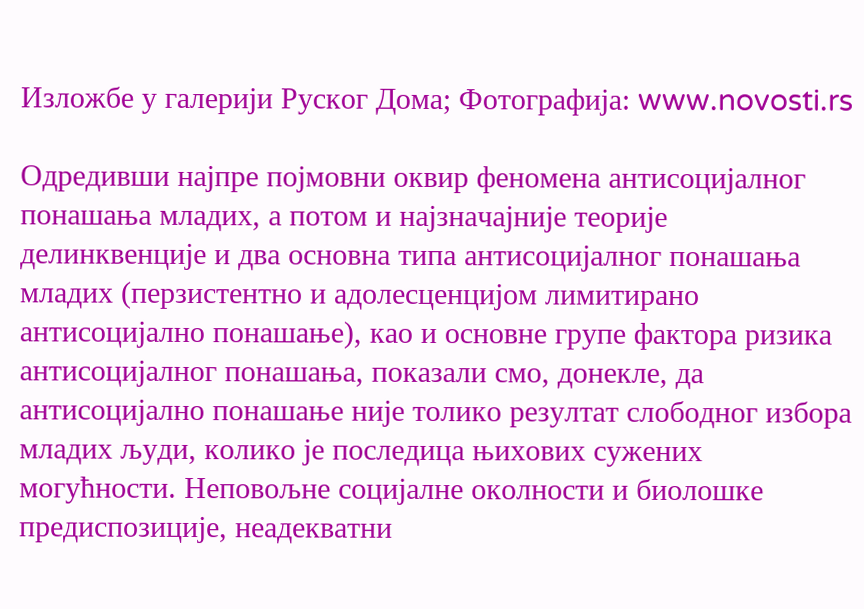Изложбе у галерији Руског Дома; Фотографија: www.novosti.rs

Одредивши најпре појмовни оквир феномена антисоцијалног понашања младих, а потом и најзначајније теорије  делинквенције и два основна типа антисоцијалног понашања младих (перзистентно и адолесценцијом лимитирано антисоцијално понашање), као и основне групе фактора ризика антисоцијалног понашања, показали смо, донекле, да антисоцијално понашање није толико резултат слободног избора младих људи, колико је последица њихових сужених могућности. Неповољне социјалне околности и биолошке предиспозиције, неадекватни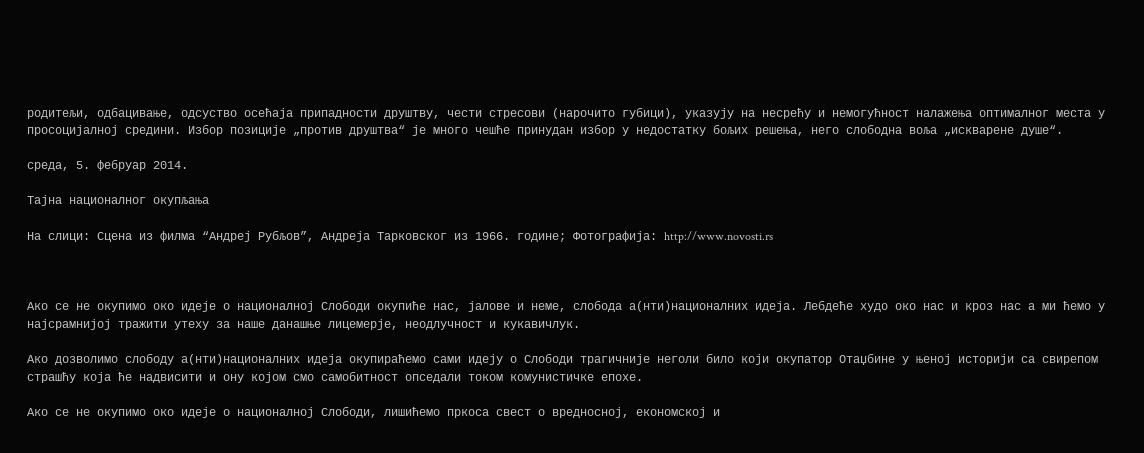родитељи, одбацивање, одсуство осећаја припадности друштву, чести стресови (нарочито губици), указују на несрећу и немогућност налажења оптималног места у просоцијалној средини. Избор позиције „против друштва“ је много чешће принудан избор у недостатку бољих решења, него слободна воља „искварене душе“.

среда, 5. фебруар 2014.

Тајна националног окупљања

На слици: Сцена из филма “Андреј Рубљов”, Андреја Тарковског из 1966. године; Фотографија: http://www.novosti.rs



Ако се не окупимо око идеје о националној Слободи окупиће нас, јалове и неме, слобода а(нти)националних идеја. Лебдеће худо око нас и кроз нас а ми ћемо у најсрамнијој тражити утеху за наше данашње лицемерје, неодлучност и кукавичлук.

Ако дозволимо слободу а(нти)националних идеја окупираћемо сами идеју о Слободи трагичније неголи било који окупатор Отаџбине у њеној историји са свирепом страшћу која ће надвисити и ону којом смо самобитност опседали током комунистичке епохе.

Aко се не окупимо око идеје о националној Слободи, лишићемо пркоса свест о вредносној, економској и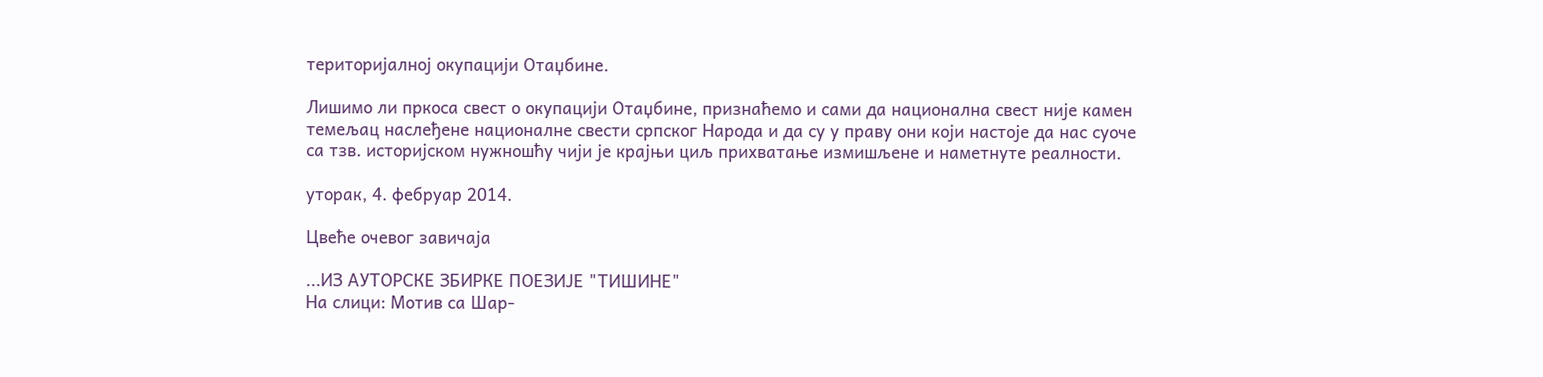територијалној окупацији Отаџбине.

Лишимо ли пркоса свест о окупацији Отаџбине, признаћемо и сами да национална свест није камен темељац наслеђене националне свести српског Народа и да су у праву они који настоје да нас суоче са тзв. историјском нужношћу чији је крајњи циљ прихватање измишљене и наметнуте реалности.

уторак, 4. фебруар 2014.

Цвеће очевог завичаја

...ИЗ АУТОРСКЕ ЗБИРКЕ ПОЕЗИЈЕ "ТИШИНЕ"
На слици: Мотив са Шар-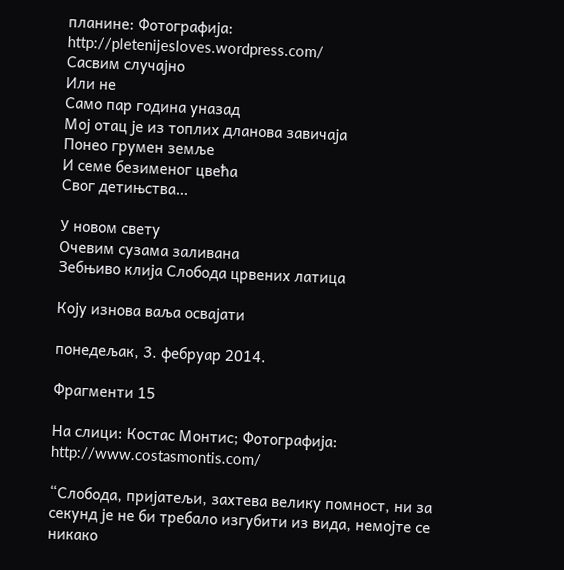планине: Фотографија: http://pletenijesloves.wordpress.com/
Сасвим случајно
Или не
Само пар година уназад
Мој отац је из топлих дланова завичаја
Понео грумен земље
И семе безименог цвећа
Свог детињства…

У новом свету
Очевим сузама заливана
Зебњиво клија Слобода црвених латица

Коју изнова ваља освајати

понедељак, 3. фебруар 2014.

Фрагменти 15

На слици: Костас Монтис; Фотографија: http://www.costasmontis.com/

“Слобода, пријатељи, захтева велику помност, ни за секунд је не би требало изгубити из вида, немојте се никако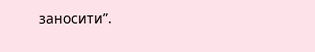заносити”.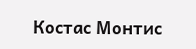Костас Монтис